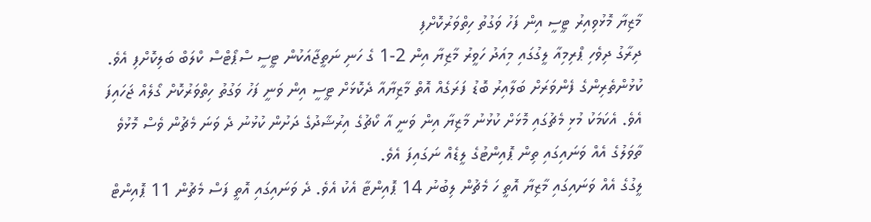މާޒިޔާ މޮޅުވިއިރު ޓީސީ އިން ފަހު ވަގުތު ހިތްވަރުކޮށްފި
ދިރާގު ދިވެހި ޕްރިމިއާ ލީގުގައި މިއަދު ހަވީރު މާޒިޔާ އިން 2-1 ގެ ހަނި ނަތީޖާއަކުން ޓީސީ ސްޕޯޓްސް ކްލަބް ބަލިކޮށްފި އެވެ.
ކުޅުންތެރިންގެ ފެންވަރަށް ބަލާއިރު ބޮޑު ފަރަގެއް އޮތް މާޒިޔާއާ ދެކޮޅަށް ޓީސީ އިން ވަނީ ފަހު ވަގުތު ހިތްވަރުކޮށް ގޯލެއް ޖަހައިފަ އެވެ. އެކަމަކު މުޅި މެޗުގައި މޮޅަށް ކުޅުނު މާޒިޔާ އިން ވަނީ އާ ކޯޗުގެ އިރުޝާދުގެ ދަށުން ކުޅުނު ދެ ވަނަ މެޗުން ވެސް މޮޅުވެ ތާވަލުގެ އެއް ވަނައިގައި ތިން ޕޮއިންޓުގެ ލީޑެއް ނަގައިފަ އެވެ.
ލީގުގެ އެއް ވަނައިގައި މާޒިޔާ އޮތީ ހަ މެޗުން ލިބުނު 14 ޕޮއިންޓާ އެކު އެވެ. ދެ ވަނައިގައި އޮތީ ފަސް މެޗުން 11 ޕޮއިންޓް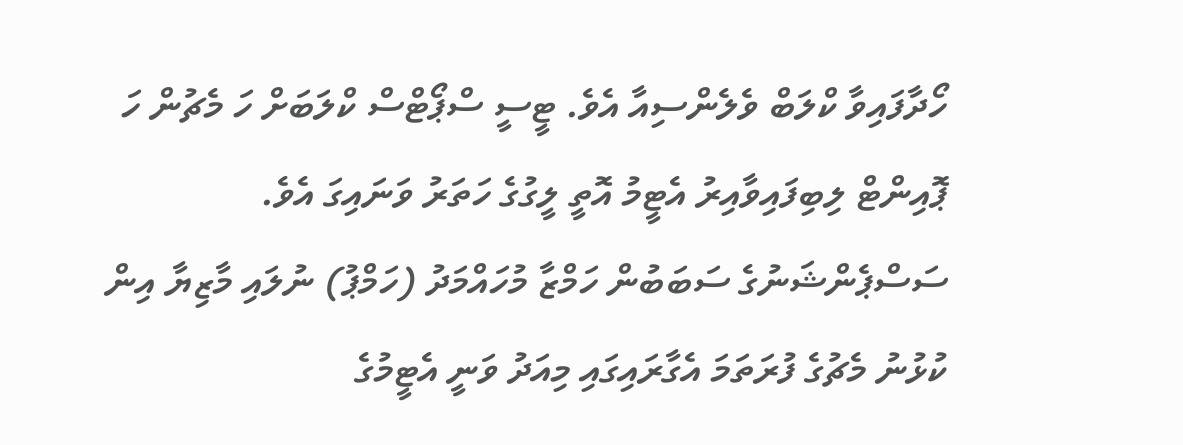ހޯދާފައިވާ ކްލަބް ވެލެންސިއާ އެވެ. ޓީސީ ސްޕޯޓްސް ކްލަބަށް ހަ މެޗުން ހަ ޕޮއިންޓް ލިބިފައިވާއިރު އެޓީމު އޮތީ ލީގުގެ ހަތަރު ވަނައިގަ އެވެ.
ސަސްޕެންޝަނުގެ ސަބަބުން ހަމްޒާ މުހައްމަދު (ހަމްޕު) ނުލައި މާޒިޔާ އިން ކުޅުނު މެޗުގެ ފުރަތަމަ އެގާރައިގައި މިއަދު ވަނީ އެޓީމުގެ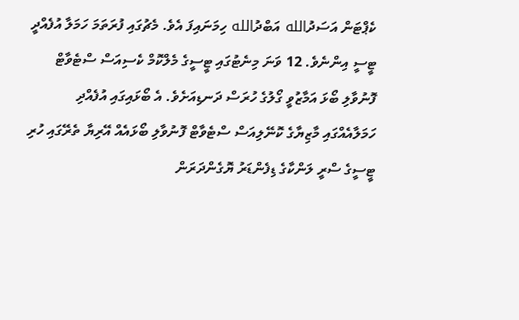ކެޕްޓަން އަސަދުالله އަބްދުالله ހިމަނައިފަ އެވެ. މެޗުގައި ފުރަތަމަ ހަމަލާ އުފެއްދީ ޓީސީ އިންނެވެ. 12 ވަނަ މިނެޓުގައި ޓީސީގެ މެލްކޮމް ކެސިއަސް ސްޓެވާޓް ފޮނުވާލި ބޯޅަ އަމާޒުވީ ގޯލުގެ ހުރަސް ދަނޑިއަށެވެ. އެ ބޯޅައިގައި އުފެއްދި ހަމަލާއެއްގައި މާޒިޔާގެ ކޮނޭލިއަސް ސްޓެވާޓް ފޮނުވާލި ބޯޅައެއް އޭރިޔާ ތެރޭގައި ހުރި ޓީސީގެ ސްރީ ލަންކާގެ ޑިފެންޑަރު ޔޮގެންދަރަން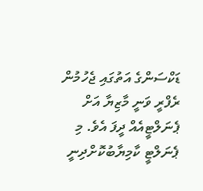ޑަކްސަންގެ އަތުގައި ޖެހުމުން ރެފްރީ ވަނީ މާޒިޔާ އަށް ޕެނަލްޓީއެއް ދީފަ އެވެ. މި ޕެނަލްޓީ ކާމިޔާބުކޮށްދިނީ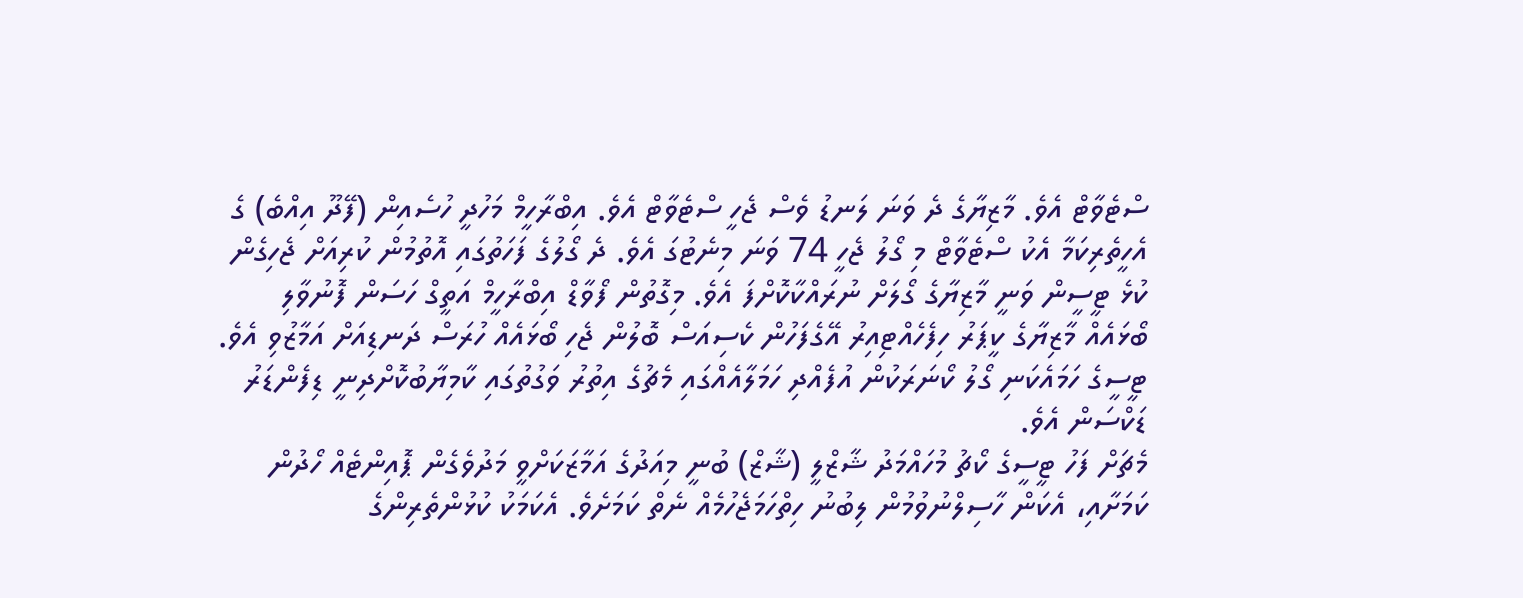ސްޓެވާޓް އެވެ. މާޒިޔާގެ ދެ ވަނަ ލަނޑު ވެސް ޖެހީ ސްޓެވާޓް އެވެ. އިބްރާހީމް މަހުދީ ހުސެއިން (ފޭދޫ އިއްބެ) ގެ އެހީތެރިކަމާ އެކު ސްޓެވާޓް މި ގޯލު ޖެހީ 74 ވަނަ މިނެޓުގަ އެވެ. ދެ ގޯލުގެ ފަހަތުގައި އޮތުމުން ކުރިއަށް ޖެހިގެން ކުޅެ ޓީސީން ވަނީ މާޒިޔާގެ ގޯލަށް ނުރައްކާކޮށްފަ އެވެ. މިގޮތުން ފޯވާޑް އިބްރާހީމް އަތީގް ހަސަން ފޮނުވާލި ބޯޅައެއް މާޒިޔާގެ ކީޕަރު ހިފެހެއްޓިއިރު އޭގެފަހުން ކެސިއަސް ބޮލުން ޖެހި ބޯޅައެއް ހުރަސް ދަނޑިއަށް އަމާޒުވި އެވެ. ޓީސީގެ ހަމައެކަނި ގޯލު ކޯނަރަކުން އުފެއްދި ހަމަލާއެއްގައި މެޗުގެ އިތުރު ވަގުތުގައި ކާމިޔާބުކޮށްދިނީ ޑިފެންޑަރު ޑަކްސަން އެވެ.
މެޗަށް ފަހު ޓީސީގެ ކޯޗު މުހައްމަދު ޝާޒްލީ (ޝާޒް) ބުނީ މިއަދުގެ އަމާޒަކަށްވީ މަދުވެގެން ޕޮއިންޓެއް ހޯދުން ކަމަށާއި، އެކަން ހާސިލްނުވުމުން ލިބުނު ހިތްހަމަޖެހުމެއް ނެތް ކަމަށެވެ. އެކަމަކު ކުޅުންތެރިންގެ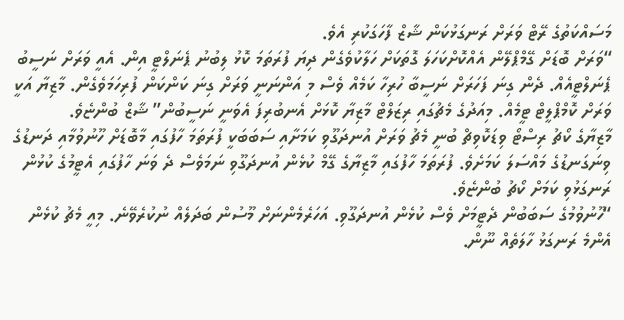މަސައްކަތުގެ ރޭޓް ވަރަށް ރަނގަޅުކަން ޝާޒް ފާހަގަކުރި އެވެ.
“ވަރަށް ބޮޑަށް ގޭމްޕްލޭން އެއްކޮށްކަހަލަ ގޮތަކަށް ހަލާކުވެގެން ދިޔަ ފުރަތަމަ ކޮޅު ލިބުނު ޕެނަލްޓީ އިން. އެއީ ވަރަށް ނަސީބު ޕެނަލްޓީއެއް. ދެން ގިނަ ފަހަރަށް ނަސީބާ ހުރިހާ ކަމެއް ވެސް މި އަންނަނީ ވަރަށް ގިނަ ކަންކަން ފުރިހަމަވެގެން. މާޒިޔާ އަކީ ވަރަށް ކޮމްޕްލީޓް ޓީމެއް. މިއަދުގެ މެޗުގައި ރިޒަލްޓް މާޒިޔާ ކޮޅަށް އެނބުރިފަ އެވަނީ ނަސީބުން” ޝާޒް ބުންޏެވެ.
މާޒިޔާގެ ކޯޗު ރިސްޓޯ ވިޑަކޮވިޗް ބުނީ މެޗު ވަރަށް އުނދަގޫވި ކަމަށާއި ސަބަބަކީ ފުރަތަމަ ހާފުގައި މާބޮޑަށް ހޫނުވުމާއި ދަނޑުގެ ވިނަގަނޑުގެ މައްސަލަ ކަމަށެވެ. ފުރަތަމަ ހާފުގައި މާޒިޔާގެ ގޭމް ކުޅެން އުނދަގޫވި ނަމަވެސް ދެ ވަނަ ހާފުގައި އެޓީމުގެ ކުޅުން ރަނގަޅުވި ކަމަށް ކޯޗު ބުންޏެވެ.
“ހޫނުވުމުގެ ސަބަބުން ދެޓީމަށް ވެސް ކުޅެން އުނދަގޫވި. އަހަރެމެންނަށް މޫސުން ބަދަލެއް ނުކުރެވޭނެ. މިއީ މެޗު ކުޅެން އެންމެ ރަނގަޅު ހާލަތެއް ނޫން.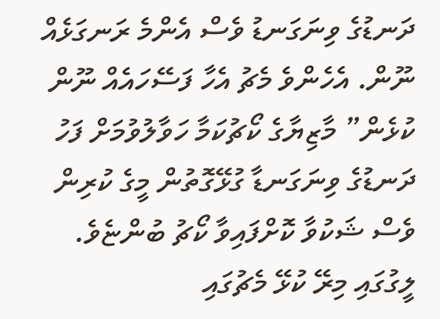ދަނޑުގެ ވިނަގަނޑު ވެސް އެންމެ ރަނގަޅެއް ނޫން. އެހެންވެ މެޗު އެހާ ފަސޭހައެއް ނޫން ކުޅެން” މާޒިޔާގެ ކޯޗުކަމާ ހަވާލުވުމަށް ފަހު ދަނޑުގެ ވިނަގަނޑާ ގުޅޭގޮތުން މީގެ ކުރިން ވެސް ޝަކުވާ ކޮށްފައިވާ ކޯޗު ބުންޏެވެ.
ލީގުގައި މިރޭ ކުޅޭ މެޗުގައި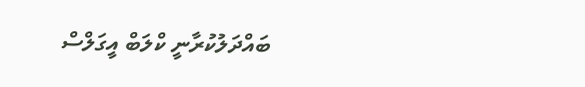ބައްދަލުކުރާނީ ކްލަބް އީގަލްސް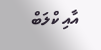އާއި ކްލަބް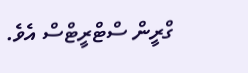ގްރީން ސްޓްރީޓްސް އެވެ.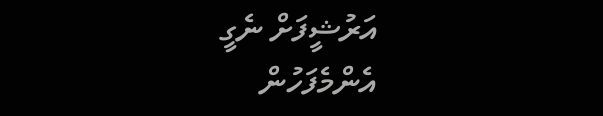އަރުޝީފަށް ނެގީ
އެންމެފަހުން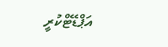އަޕްޑޭޓްކުރީ